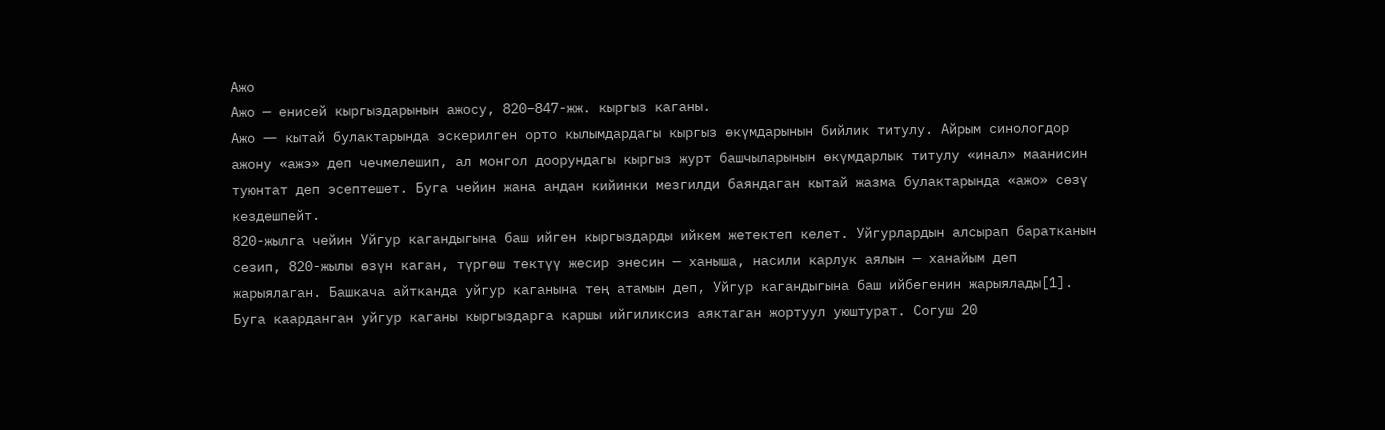Ажо
Ажо — енисей кыргыздарынын ажосу, 820–847-жж. кыргыз каганы.
Ажо ― кытай булактарында эскерилген орто кылымдардагы кыргыз өкүмдарынын бийлик титулу. Айрым синологдор ажону «ажэ» деп чечмелешип, ал монгол доорундагы кыргыз журт башчыларынын өкүмдарлык титулу «инал» маанисин туюнтат деп эсептешет. Буга чейин жана андан кийинки мезгилди баяндаган кытай жазма булактарында «ажо» сөзү кездешпейт.
820-жылга чейин Уйгур кагандыгына баш ийген кыргыздарды ийкем жетектеп келет. Уйгурлардын алсырап баратканын сезип, 820-жылы өзүн каган, түргөш тектүү жесир энесин — ханыша, насили карлук аялын — ханайым деп жарыялаган. Башкача айтканда уйгур каганына тең атамын деп, Уйгур кагандыгына баш ийбегенин жарыялады[1]. Буга каарданган уйгур каганы кыргыздарга каршы ийгиликсиз аяктаган жортуул уюштурат. Согуш 20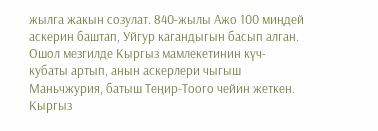жылга жакын созулат. 840-жылы Ажо 100 миңдей аскерин баштап, Уйгур кагандыгын басып алган.
Ошол мезгилде Кыргыз мамлекетинин күч-кубаты артып, анын аскерлери чыгыш Маньчжурия, батыш Теңир-Тоого чейин жеткен. Кыргыз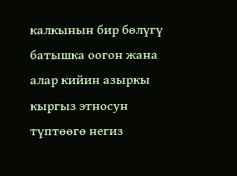калкынын бир бөлүгү батышка оогон жана алар кийин азыркы кыргыз этносун түптөөгө негиз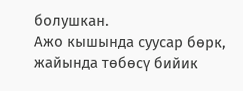болушкан.
Ажо кышында суусар бөрк, жайында төбөсү бийик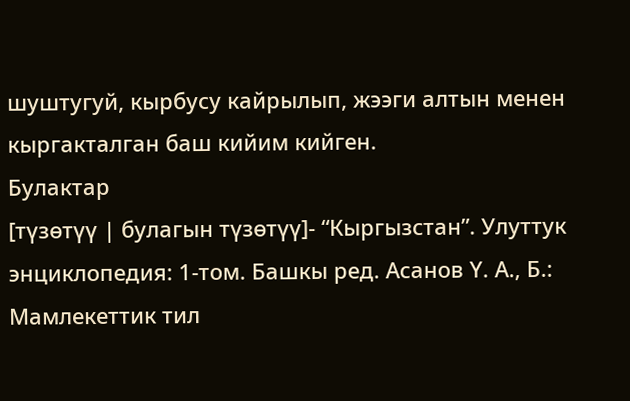шуштугуй, кырбусу кайрылып, жээги алтын менен кыргакталган баш кийим кийген.
Булактар
[түзөтүү | булагын түзөтүү]- “Кыргызстан”. Улуттук энциклопедия: 1-том. Башкы ред. Асанов Ү. А., Б.: Мамлекеттик тил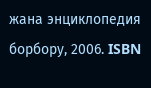жана энциклопедия борбору, 2006. ISBN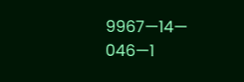9967—14— 046—1